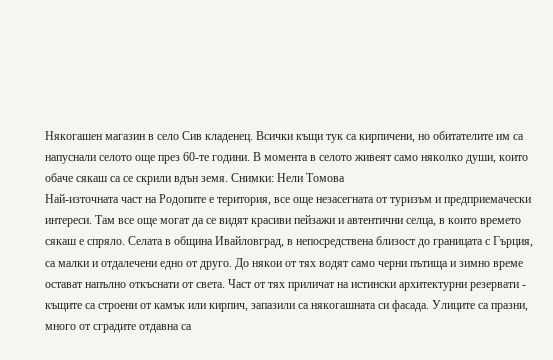Някогашен магазин в село Сив кладенец. Всички къщи тук са кирпичени, но обитателите им са напуснали селото още през 60-те години. В момента в селото живеят само няколко души, които обаче сякаш са се скрили вдън земя. Снимки: Нели Томова
Най-източната част на Родопите е територия, все още незасегната от туризъм и предприемачески интереси. Там все още могат да се видят красиви пейзажи и автентични селца, в които времето сякаш е спряло. Селата в община Ивайловград, в непосредствена близост до границата с Гърция, са малки и отдалечени едно от друго. До някои от тях водят само черни пътища и зимно време остават напълно откъснати от света. Част от тях приличат на истински архитектурни резервати - къщите са строени от камък или кирпич, запазили са някогашната си фасада. Улиците са празни, много от сградите отдавна са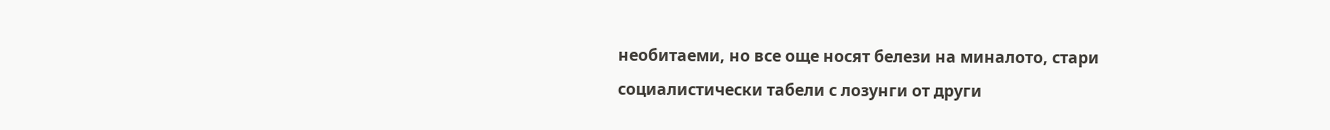необитаеми, но все още носят белези на миналото, стари социалистически табели с лозунги от други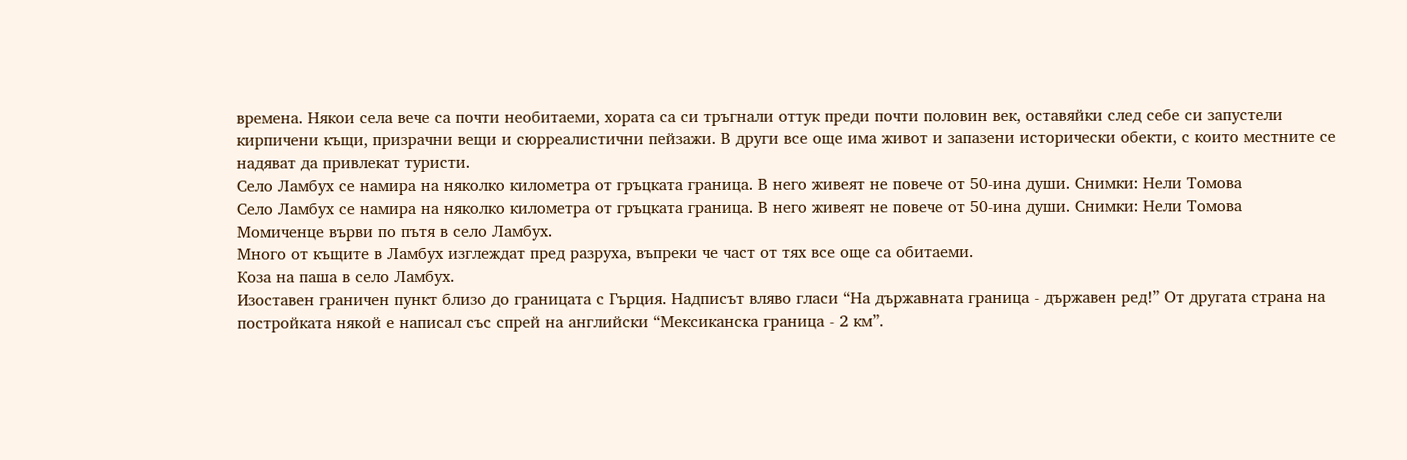времена. Някои села вече са почти необитаеми, хората са си тръгнали оттук преди почти половин век, оставяйки след себе си запустели кирпичени къщи, призрачни вещи и сюрреалистични пейзажи. В други все още има живот и запазени исторически обекти, с които местните се надяват да привлекат туристи.
Село Ламбух се намира на няколко километра от гръцката граница. В него живеят не повече от 50-ина души. Снимки: Нели Томова
Село Ламбух се намира на няколко километра от гръцката граница. В него живеят не повече от 50-ина души. Снимки: Нели Томова
Момиченце върви по пътя в село Ламбух.
Много от къщите в Ламбух изглеждат пред разруха, въпреки че част от тях все още са обитаеми.
Коза на паша в село Ламбух.
Изоставен граничен пункт близо до границата с Гърция. Надписът вляво гласи “На държавната граница - държавен ред!” От другата страна на постройката някой е написал със спрей на английски “Мексиканска граница - 2 км”.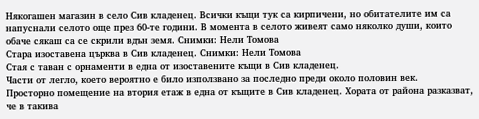Някогашен магазин в село Сив кладенец. Всички къщи тук са кирпичени, но обитателите им са напуснали селото още през 60-те години. В момента в селото живеят само няколко души, които обаче сякаш са се скрили вдън земя. Снимки: Нели Томова
Стара изоставена църква в Сив кладенец. Снимки: Нели Томова
Стая с таван с орнаменти в една от изоставените къщи в Сив кладенец.
Части от легло, което вероятно е било използвано за последно преди около половин век.
Просторно помещение на втория етаж в една от къщите в Сив кладенец. Хората от района разказват, че в такива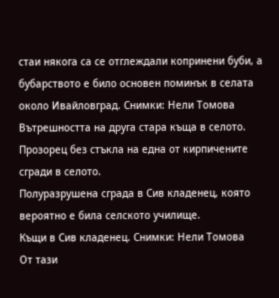стаи някога са се отглеждали копринени буби, а бубарството е било основен поминък в селата около Ивайловград. Снимки: Нели Томова
Вътрешността на друга стара къща в селото.
Прозорец без стъкла на една от кирпичените сгради в селото.
Полуразрушена сграда в Сив кладенец, която вероятно е била селското училище.
Къщи в Сив кладенец. Снимки: Нели Томова
От тази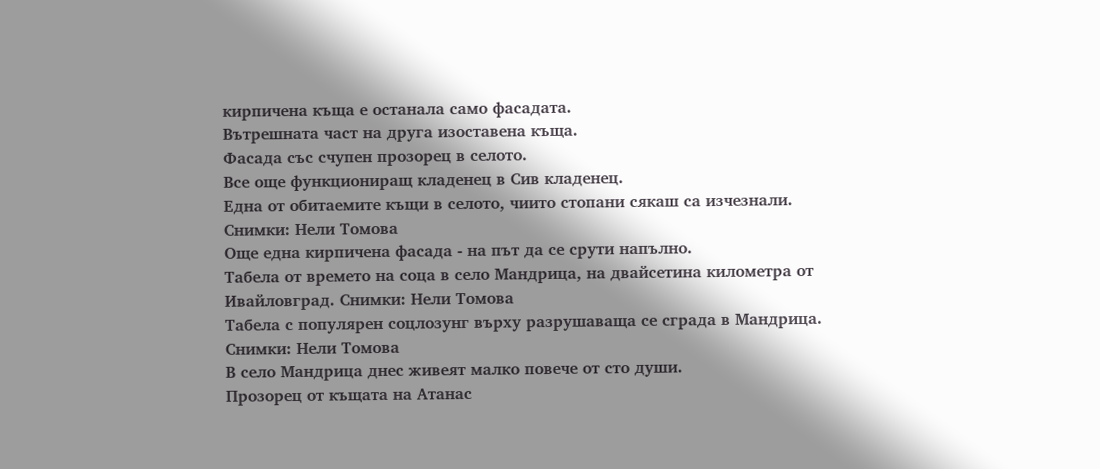кирпичена къща е останала само фасадата.
Вътрешната част на друга изоставена къща.
Фасада със счупен прозорец в селото.
Все още функциониращ кладенец в Сив кладенец.
Една от обитаемите къщи в селото, чиито стопани сякаш са изчезнали. Снимки: Нели Томова
Още една кирпичена фасада - на път да се срути напълно.
Табела от времето на соца в село Мандрица, на двайсетина километра от Ивайловград. Снимки: Нели Томова
Табела с популярен соцлозунг върху разрушаваща се сграда в Мандрица. Снимки: Нели Томова
В село Мандрица днес живеят малко повече от сто души.
Прозорец от къщата на Атанас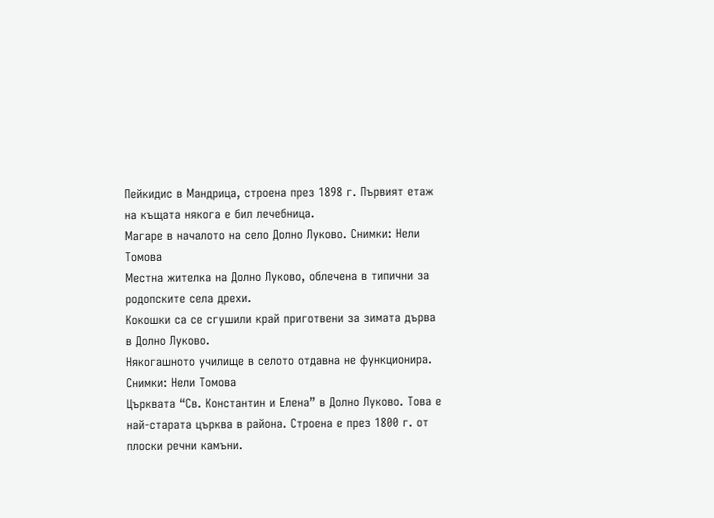Пейкидис в Мандрица, строена през 1898 г. Първият етаж на къщата някога е бил лечебница.
Магаре в началото на село Долно Луково. Снимки: Нели Томова
Местна жителка на Долно Луково, облечена в типични за родопските села дрехи.
Кокошки са се сгушили край приготвени за зимата дърва в Долно Луково.
Някогашното училище в селото отдавна не функционира. Снимки: Нели Томова
Църквата “Св. Константин и Елена” в Долно Луково. Това е най-старата църква в района. Строена е през 1800 г. от плоски речни камъни.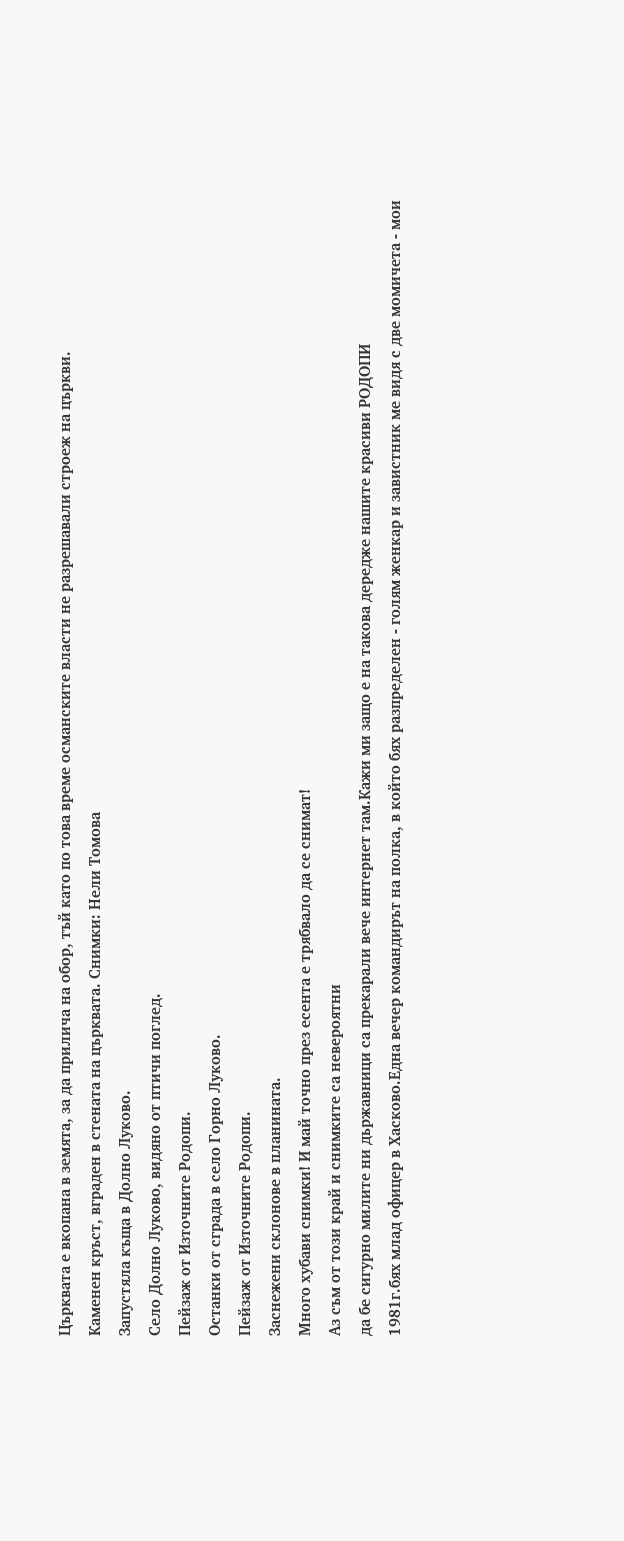Църквата е вкопана в земята, за да прилича на обор, тъй като по това време османските власти не разрешавали строеж на църкви.
Каменен кръст, вграден в стената на църквата. Снимки: Нели Томова
Запустяла къща в Долно Луково.
Село Долно Луково, видяно от птичи поглед.
Пейзаж от Източните Родопи.
Останки от сграда в село Горно Луково.
Пейзаж от Източните Родопи.
Заснежени склонове в планината.
Много хубави снимки! И май точно през есента е трябвало да се снимат!
Аз съм от този край и снимките са невероятни
да бе сигурно милите ни дьржавници са прекарали вече интернет там.Кажи ми защо е на такова дередже нашите красиви РОДОПИ
1981г.бях млад офицер в Хасково.Една вечер командирът на полка, в който бях разпределен - голям женкар и завистник ме видя с две момичета - мои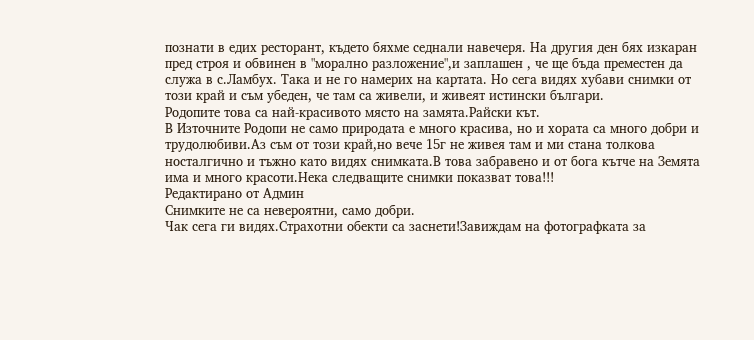познати в едих ресторант, където бяхме седнали навечеря. На другия ден бях изкаран пред строя и обвинен в "морално разложение",и заплашен , че ще бъда преместен да служа в с.Ламбух. Така и не го намерих на картата. Но сега видях хубави снимки от този край и съм убеден, че там са живели, и живеят истински българи.
Родопите това са най-красивото място на замята.Райски кът.
В Източните Родопи не само природата е много красива, но и хората са много добри и трудолюбиви.Аз съм от този край,но вече 15г не живея там и ми стана толкова носталгично и тъжно като видях снимката.В това забравено и от бога кътче на Земята има и много красоти.Нека следващите снимки показват това!!!
Редактирано от Админ
Снимките не са невероятни, само добри.
Чак сега ги видях.Страхотни обекти са заснети!Завиждам на фотографката за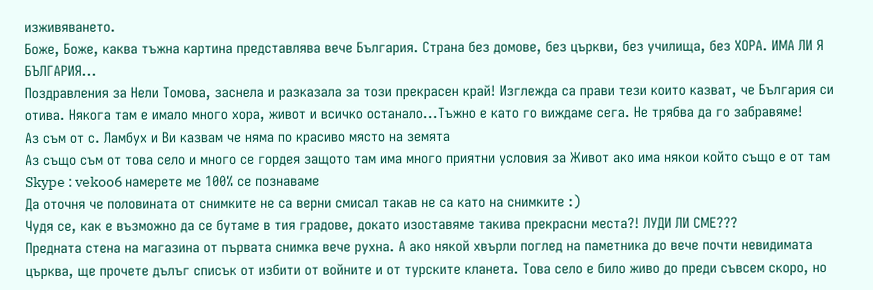изживяването.
Боже, Боже, каква тъжна картина представлява вече България. Страна без домове, без църкви, без училища, без ХОРА. ИМА ЛИ Я БЪЛГАРИЯ...
Поздравления за Нели Томова, заснела и разказала за този прекрасен край! Изглежда са прави тези които казват, че България си отива. Някога там е имало много хора, живот и всичко останало...Тъжно е като го виждаме сега. Не трябва да го забравяме!
Аз съм от с. Ламбух и Ви казвам че няма по красиво място на земята
Аз също съм от това село и много се гордея защото там има много приятни условия за Живот ако има някои който също е от там Skype : vekoo6 намерете ме 100% се познаваме
Да оточня че половината от снимките не са верни смисал такав не са като на снимките :)
Чудя се, как е възможно да се бутаме в тия градове, докато изоставяме такива прекрасни места?! ЛУДИ ЛИ СМЕ???
Предната стена на магазина от първата снимка вече рухна. А ако някой хвърли поглед на паметника до вече почти невидимата църква, ще прочете дълъг списък от избити от войните и от турските кланета. Това село е било живо до преди съвсем скоро, но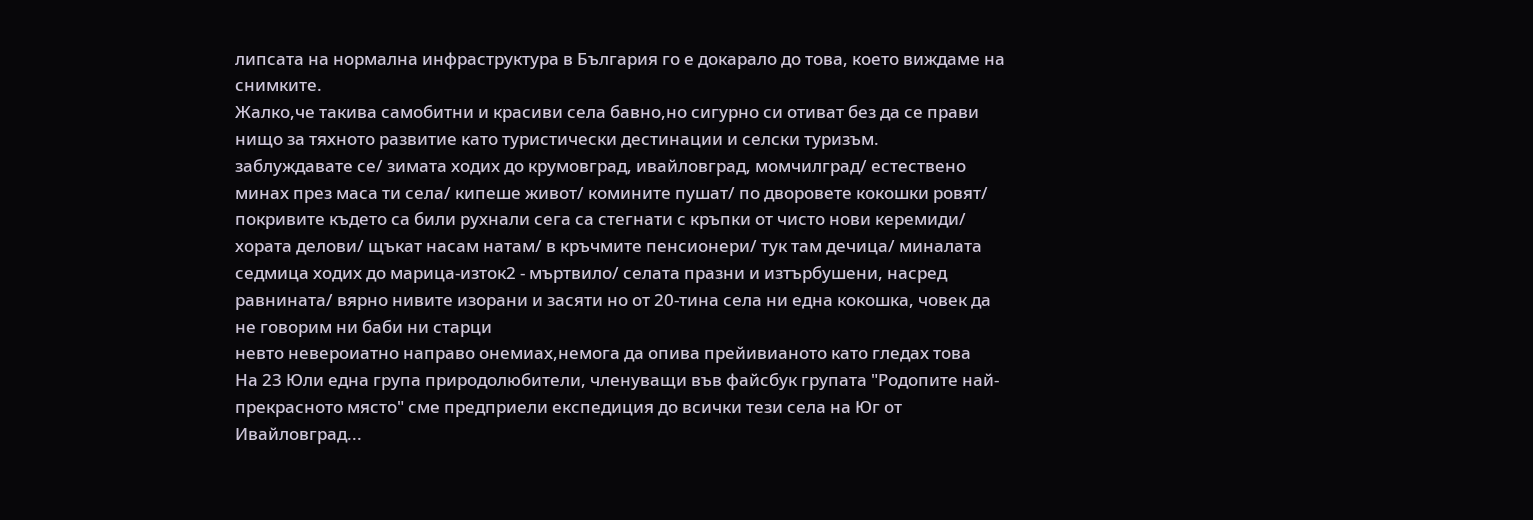липсата на нормална инфраструктура в България го е докарало до това, което виждаме на снимките.
Жалко,че такива самобитни и красиви села бавно,но сигурно си отиват без да се прави нищо за тяхното развитие като туристически дестинации и селски туризъм.
заблуждавате се/ зимата ходих до крумовград, ивайловград, момчилград/ естествено минах през маса ти села/ кипеше живот/ комините пушат/ по дворовете кокошки ровят/ покривите където са били рухнали сега са стегнати с кръпки от чисто нови керемиди/ хората делови/ щъкат насам натам/ в кръчмите пенсионери/ тук там дечица/ миналата седмица ходих до марица-изток2 - мъртвило/ селата празни и изтърбушени, насред равнината/ вярно нивите изорани и засяти но от 20-тина села ни една кокошка, човек да не говорим ни баби ни старци
невто невероиатно направо онемиах,немога да опива прейивианото като гледах това
На 23 Юли една група природолюбители, членуващи във файсбук групата "Родопите най-прекрасното място" сме предприели експедиция до всички тези села на Юг от Ивайловград...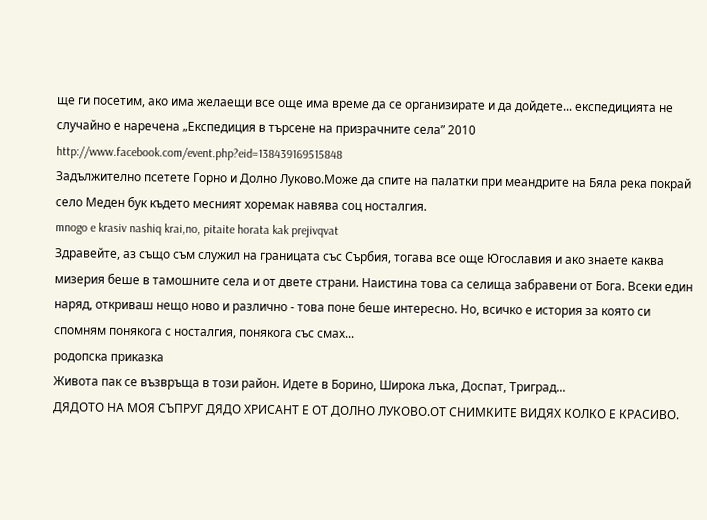ще ги посетим, ако има желаещи все още има време да се организирате и да дойдете... експедицията не случайно е наречена „Експедиция в търсене на призрачните села” 2010 http://www.facebook.com/event.php?eid=138439169515848
Задължително псетете Горно и Долно Луково.Може да спите на палатки при меандрите на Бяла река покрай село Меден бук където месният хоремак навява соц носталгия.
mnogo e krasiv nashiq krai,no, pitaite horata kak prejivqvat
Здравейте, аз също съм служил на границата със Сърбия, тогава все още Югославия и ако знаете каква мизерия беше в тамошните села и от двете страни. Наистина това са селища забравени от Бога. Всеки един наряд, откриваш нещо ново и различно - това поне беше интересно. Но, всичко е история за която си спомням понякога с носталгия, понякога със смах...
родопска приказка
Живота пак се възвръща в този район. Идете в Борино, Широка лъка, Доспат, Триград...
ДЯДОТО НА МОЯ СЪПРУГ ДЯДО ХРИСАНТ Е ОТ ДОЛНО ЛУКОВО.ОТ СНИМКИТЕ ВИДЯХ КОЛКО Е КРАСИВО.